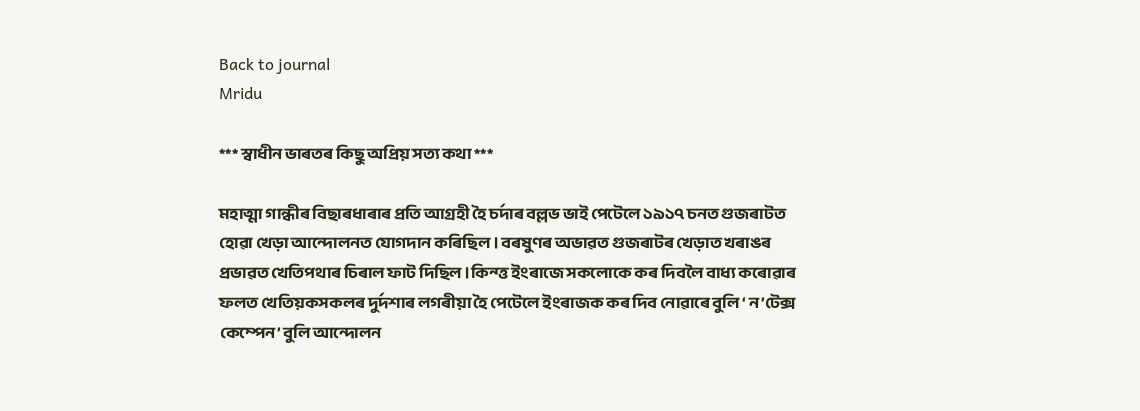Back to journal
Mridu

*** স্বাধীন ভাৰতৰ কিছু অপ্ৰিয় সত্য কথা ***

মহাত্মা গান্ধীৰ বিছাৰধাৰাৰ প্ৰতি আগ্ৰহী হৈ চৰ্দাৰ বল্লভ ভাই পেটেলে ১৯১৭ চনত গুজৰাটত হোৱা খেড়া আন্দোলনত যোগদান কৰিছিল । বৰষুণৰ অভাৱত গুজৰাটৰ খেড়াত খৰাঙৰ প্ৰভাৱত খেতিপথাৰ চিৰাল ফাট দিছিল ।কিন্ত্ত ইংৰাজে সকলোকে কৰ দিবলৈ বাধ্য কৰোৱাৰ ফলত খেতিয়কসকলৰ দুৰ্দশাৰ লগৰীয়া হৈ পেটেলে ইংৰাজক কৰ দিব নোৱাৰে বুলি ‘ ন’টেক্স কেম্পেন’ বুলি আন্দোলন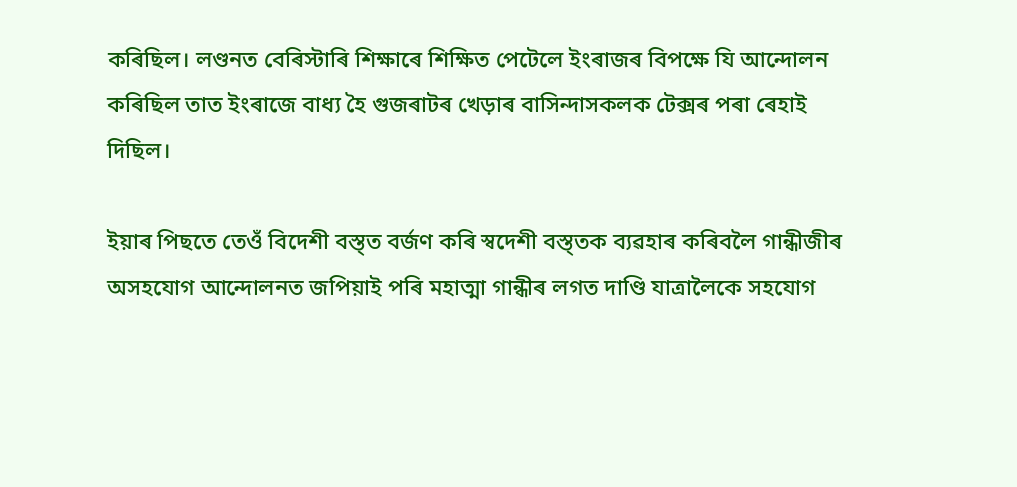কৰিছিল। লণ্ডনত বেৰিস্টাৰি শিক্ষাৰে শিক্ষিত পেটেলে ইংৰাজৰ বিপক্ষে যি আন্দোলন কৰিছিল তাত ইংৰাজে বাধ্য হৈ গুজৰাটৰ খেড়াৰ বাসিন্দাসকলক টেক্সৰ পৰা ৰেহাই দিছিল।

ইয়াৰ পিছতে তেওঁ বিদেশী বস্ত্ত বৰ্জণ কৰি স্বদেশী বস্ত্তক ব্যৱহাৰ কৰিবলৈ গান্ধীজীৰ অসহযোগ আন্দোলনত জপিয়াই পৰি মহাত্মা গান্ধীৰ লগত দাণ্ডি যাত্ৰালৈকে সহযোগ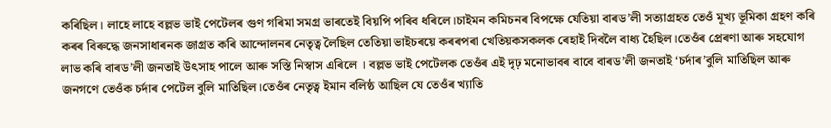কৰিছিল। লাহে লাহে বল্লভ ভাই পেটেলৰ গুণ গৰিমা সমগ্ৰ ভাৰতেই বিয়পি পৰিব ধৰিলে।চাইমন কমিচনৰ বিপক্ষে যেতিয়া বাৰড’লী সত্যাগ্ৰহত তেওঁ মূখ্য ভূমিকা গ্ৰহণ কৰি কৰৰ বিৰুদ্ধে জনসাধাৰনক জাগ্ৰত কৰি আন্দোলনৰ নেতৃত্ব লৈছিল তেতিয়া ভাইচৰয়ে কৰৰপৰা খেতিয়কসকলক ৰেহাই দিবলৈ বাধ্য হৈছিল।তেওঁৰ প্ৰেৰণা আৰু সহযোগ লাভ কৰি বাৰড’লী জনতাই উৎসাহ পালে আৰু সস্তি নিস্বাস এৰিলে । বল্লভ ভাই পেটেলক তেওঁৰ এই দৃঢ় মনোভাবৰ বাবে বাৰড’লী জনতাই ‘চৰ্দাৰ’বুলি মাতিছিল আৰু জনগণে তেওঁক চৰ্দাৰ পেটেল বুলি মাতিছিল।তেওঁৰ নেতৃত্ব ইমান বলিষ্ঠ আছিল যে তেওঁৰ খ্যাতি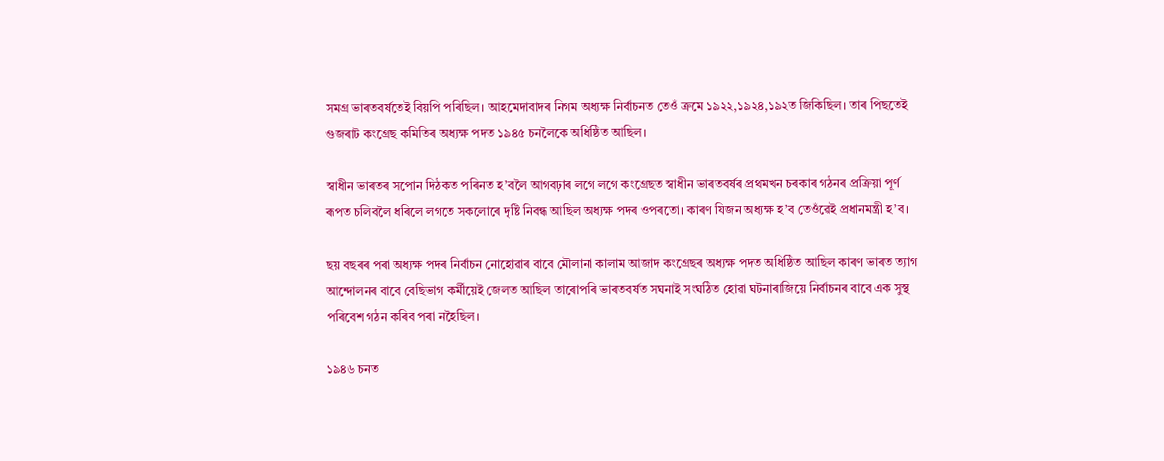সমগ্ৰ ভাৰতবৰ্ষতেই বিয়পি পৰিছিল। আহমেদাবাদৰ নিগম অধ্যক্ষ নিৰ্বাচনত তেওঁ ক্ৰমে ১৯২২,১৯২৪,১৯২ত জিকিছিল। তাৰ পিছতেই গুজৰাট কংগ্ৰেছ কমিতিৰ অধ্যক্ষ পদত ১৯৪৫ চনলৈকে অধিষ্ঠিত আছিল।

স্বাধীন ভাৰতৰ সপোন দিঠকত পৰিনত হ’বলৈ আগবঢ়াৰ লগে লগে কংগ্ৰেছত স্বাধীন ভাৰতবৰ্ষৰ প্ৰথমখন চৰকাৰ গঠনৰ প্ৰক্ৰিয়া পূৰ্ণ ৰূপত চলিবলৈ ধৰিলে লগতে সকলোৰে দৃষ্টি নিবন্ধ আছিল অধ্যক্ষ পদৰ ওপৰতো। কাৰণ যিজন অধ্যক্ষ হ’ব তেওঁৱেই প্ৰধানমন্ত্ৰী হ’ব।

ছয় বছৰৰ পৰা অধ্যক্ষ পদৰ নিৰ্বাচন নোহোৱাৰ বাবে মৌলানা কালাম আজাদ কংগ্ৰেছৰ অধ্যক্ষ পদত অধিষ্ঠিত আছিল কাৰণ ভাৰত ত্যাগ আন্দোলনৰ বাবে বেছিভাগ কৰ্মীয়েই জেলত আছিল তাৰোপৰি ভাৰতবৰ্ষত সঘনাই সংঘঠিত হোৱা ঘটনাৰাজিয়ে নিৰ্বাচনৰ বাবে এক সুস্থ পৰিবেশ গঠন কৰিব পৰা নহৈছিল।

১৯৪৬ চনত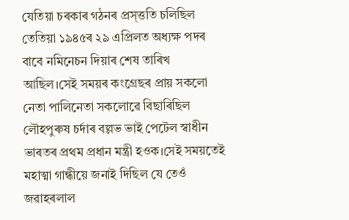যেতিয়া চৰকাৰ গঠনৰ প্ৰস্ত্ততি চলিছিল তেতিয়া ১৯৪৫ৰ ২৯ এপ্ৰিলত অধ্যক্ষ পদৰ বাবে নমিনেচন দিয়াৰ শেষ তাৰিখ আছিল।সেই সময়ৰ কংগ্ৰেছৰ প্ৰায় সকলো নেতা পালিনেতা সকলোৱে বিছাৰিছিল লৌহপুৰুষ চৰ্দাৰ বল্লভ ভাই পেটেল স্বাধীন ভাৰতৰ প্ৰথম প্ৰধান মন্ত্ৰী হওক।সেই সময়তেই মহাত্মা গান্ধীয়ে জনাই দিছিল যে তেওঁ জৱাহৰলাল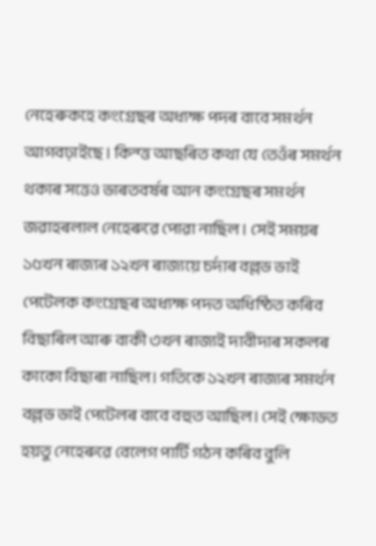নেহেৰুকহে কংগ্ৰেছৰ অধ্যক্ষ পদৰ বাবে সমৰ্থন আগবঢ়াইছে । কিন্ত্ত আছৰিত কথা যে তেওঁৰ সমৰ্থন থকাৰ সত্তেও ভাৰতবৰ্ষৰ আন কংগ্ৰেছৰ সমৰ্থন জৱাহৰলাল নেহেৰুৱে পোৱা নাছিল । সেই সময়ৰ ১৫খন ৰাজ্যৰ ১২খন ৰাজ্যয়ে চৰ্দাৰ বল্লভ ভাই পেটেলক কংগ্ৰেছৰ অধ্যক্ষ পদত অধিষ্ঠিত কৰিব বিছাৰিল আৰু বাকী ৩খন ৰাজ্যই দাবীদাৰ সকলৰ কাকো বিছাৰা নাছিল। গতিকে ১২খন ৰাজ্যৰ সমৰ্থন বল্লভ ভাই পেটেলৰ বাবে বহুত আছিল। সেই ক্ষোভত হয়তু নেহেৰুৱে বেলেগ পাৰ্টি গঠন কৰিব বুলি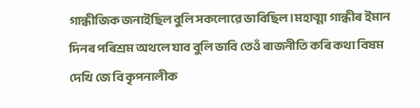গান্ধীজিক জনাইছিল বুলি সকলোৱে ভাবিছিল।মহাত্মা গান্ধীৰ ইমান দিনৰ পৰিশ্ৰম অথলে যাব বুলি ভাবি তেওঁ ৰাজনীতি কৰি কথা বিষম দেখি জে বি কৃপনালীক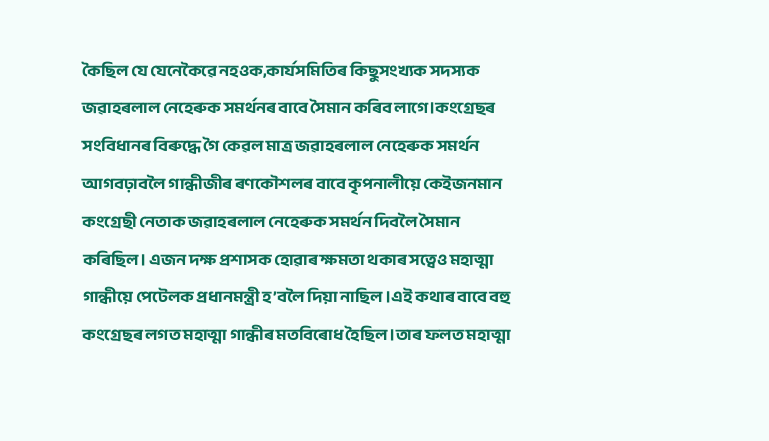কৈছিল যে যেনেকৈৱে নহওক,কাৰ্যসমিতিৰ কিছুসংখ্যক সদস্যক জৱাহৰলাল নেহেৰুক সমৰ্থনৰ বাবে সৈমান কৰিব লাগে।কংগ্ৰেছৰ সংবিধানৰ বিৰুদ্ধে গৈ কেৱল মাত্ৰ জৱাহৰলাল নেহেৰুক সমৰ্থন আগবঢ়াবলৈ গান্ধীজীৰ ৰণকৌশলৰ বাবে কৃপনালীয়ে কেইজনমান কংগ্ৰেছী নেতাক জৱাহৰলাল নেহেৰুক সমৰ্থন দিবলৈ সৈমান কৰিছিল। এজন দক্ষ প্ৰশাসক হোৱাৰ ক্ষমতা থকাৰ সত্বেও মহাত্মা গান্ধীয়ে পেটেলক প্ৰধানমন্ত্ৰী হ’বলৈ দিয়া নাছিল ।এই কথাৰ বাবে বহু কংগ্ৰেছৰ লগত মহাত্মা গান্ধীৰ মতবিৰোধ হৈছিল।তাৰ ফলত মহাত্মা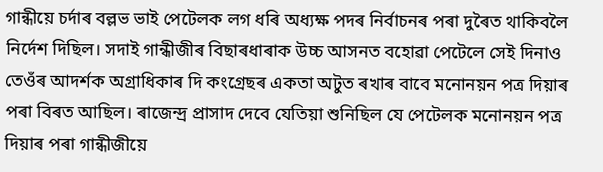গান্ধীয়ে চৰ্দাৰ বল্লভ ভাই পেটেলক লগ ধৰি অধ্যক্ষ পদৰ নিৰ্বাচনৰ পৰা দুৰৈত থাকিবলৈ নিৰ্দেশ দিছিল। সদাই গান্ধীজীৰ বিছাৰধাৰাক উচ্চ আসনত বহোৱা পেটেলে সেই দিনাও তেওঁৰ আদৰ্শক অগ্ৰাধিকাৰ দি কংগ্ৰেছৰ একতা অটুত ৰখাৰ বাবে মনোনয়ন পত্ৰ দিয়াৰ পৰা বিৰত আছিল। ৰাজেন্দ্ৰ প্ৰাসাদ দেবে যেতিয়া শুনিছিল যে পেটেলক মনোনয়ন পত্ৰ দিয়াৰ পৰা গান্ধীজীয়ে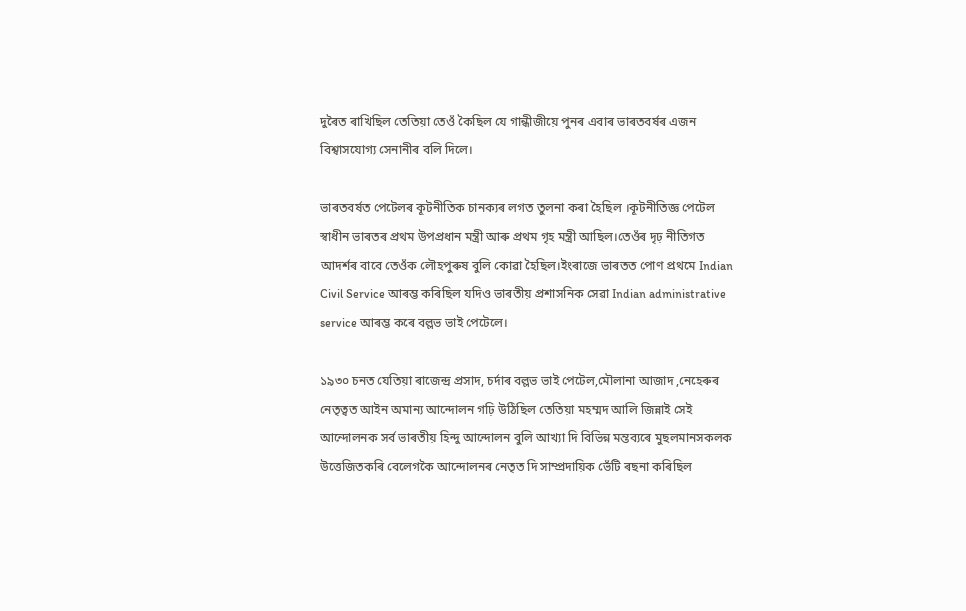দুৰৈত ৰাখিছিল তেতিয়া তেওঁ কৈছিল যে গান্ধীজীয়ে পুনৰ এবাৰ ভাৰতবৰ্ষৰ এজন বিশ্বাসযোগ্য সেনানীৰ বলি দিলে।

ভাৰতবৰ্ষত পেটেলৰ কূটনীতিক চানক্যৰ লগত তুলনা কৰা হৈছিল ।কূটনীতিজ্ঞ পেটেল স্বাধীন ভাৰতৰ প্ৰথম উপপ্ৰধান মন্ত্ৰী আৰু প্ৰথম গৃহ মন্ত্ৰী আছিল।তেওঁৰ দৃঢ় নীতিগত আদৰ্শৰ বাবে তেওঁক লৌহপুৰুষ বুলি কোৱা হৈছিল।ইংৰাজে ভাৰতত পোণ প্ৰথমে Indian Civil Service আৰম্ভ কৰিছিল যদিও ভাৰতীয় প্ৰশাসনিক সেৱা Indian administrative service আৰম্ভ কৰে বল্লভ ভাই পেটেলে।

১৯৩০ চনত যেতিয়া ৰাজেন্দ্ৰ প্ৰসাদ, চৰ্দাৰ বল্লভ ভাই পেটেল,মৌলানা আজাদ ,নেহেৰুৰ নেতৃত্বত আইন অমান্য আন্দোলন গঢ়ি উঠিছিল তেতিয়া মহম্মদ আলি জিন্নাই সেই আন্দোলনক সৰ্ব ভাৰতীয় হিন্দু আন্দোলন বুলি আখ্যা দি বিভিন্ন মন্তব্যৰে মুছলমানসকলক উত্তেজিতকৰি বেলেগকৈ আন্দোলনৰ নেতৃত দি সাম্প্ৰদায়িক ভেঁটি ৰছনা কৰিছিল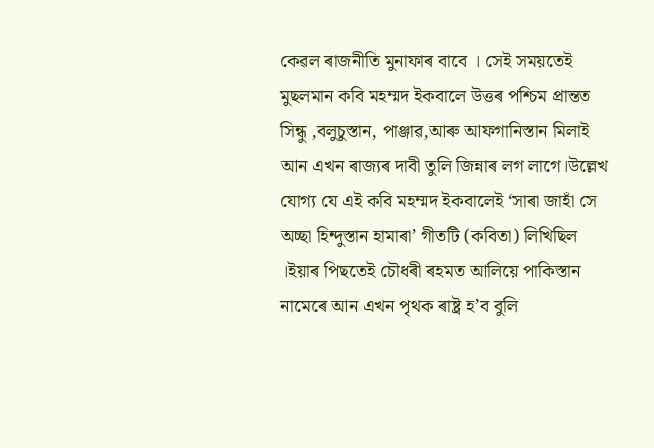কেৱল ৰাজনীতি মুনাফাৰ বাবে । সেই সময়তেই মুছলমান কবি মহম্মদ ইকবালে উত্তৰ পশ্চিম প্ৰান্তত সিন্ধু ,বলুচুস্তান, পাঞ্জাৱ,আৰু আফগানিস্তান মিলাই আন এখন ৰাজ্যৰ দাবী তুলি জিন্নাৰ লগ লাগে।উল্লেখ যোগ্য যে এই কবি মহম্মদ ইকবালেই ‘সাৰা জাহাঁ সে অচ্ছা হিন্দুস্তান হামাৰা’ গীতটি (কবিতা) লিখিছিল ।ইয়াৰ পিছতেই চৌধৰী ৰহমত আলিয়ে পাকিস্তান নামেৰে আন এখন পৃথক ৰাষ্ট্ৰ হ’ব বুলি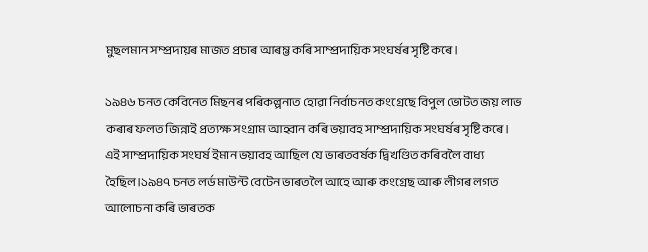মুছলমান সম্প্ৰদায়ৰ মাজত প্ৰচাৰ আৰম্ভ কৰি সাম্প্ৰদায়িক সংঘৰ্ষৰ সৃষ্টি কৰে।

১৯৪৬ চনত কেবিনেত মিছনৰ পৰিকল্পনাত হোৱা নিৰ্বাচনত কংগ্ৰেছে বিপুল ভোটত জয় লাভ কৰাৰ ফলত জিন্নাই প্ৰত্যক্ষ সংগ্ৰাম আহ্বান কৰি ভয়াবহ সাম্প্ৰদায়িক সংঘৰ্ষৰ সৃষ্টি কৰে। এই সাম্প্ৰদায়িক সংঘৰ্ষ ইমান ভয়াবহ আছিল যে ভাৰতবৰ্ষক দ্বিখণ্ডিত কৰিবলৈ বাধ্য হৈছিল।১৯৪৭ চনত লৰ্ড মাউন্ট বেটেন ভাৰতলৈ আহে আৰু কংগ্ৰেছ আৰু লীগৰ লগত আলোচনা কৰি ভাৰতক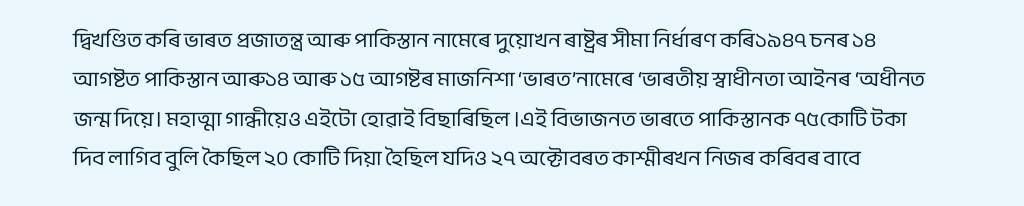দ্বিখণ্ডিত কৰি ভাৰত প্ৰজাতন্ত্ৰ আৰু পাকিস্তান নামেৰে দুয়োখন ৰাষ্ট্ৰৰ সীমা নিৰ্ধাৰণ কৰি১৯৪৭ চনৰ ১৪ আগষ্টত পাকিস্তান আৰু১৪ আৰু ১৫ আগষ্টৰ মাজনিশা ‘ভাৰত’নামেৰে ‘ভাৰতীয় স্বাধীনতা আইনৰ ‘অধীনত জন্ম দিয়ে। মহাত্মা গান্ধীয়েও এইটো হোৱাই বিছাৰিছিল ।এই বিভাজনত ভাৰতে পাকিস্তানক ৭৫কোটি টকা দিব লাগিব বুলি কৈছিল ২০ কোটি দিয়া হৈছিল যদিও ২৭ অক্টোবৰত কাশ্মীৰখন নিজৰ কৰিবৰ বাবে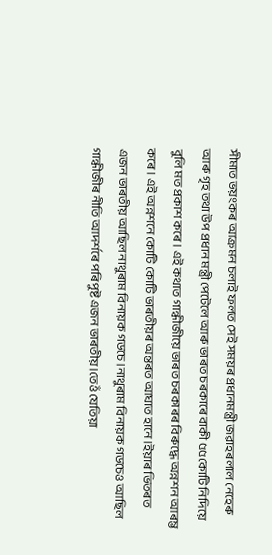সীমাত ভয়ংকৰ আক্ৰমন চলাই ফলত সেই সময়ৰ প্ৰধানমন্ত্ৰী জৱাহৰলাল নেহেৰু আৰু গৃহ তথা উপ প্ৰধান মন্ত্ৰী পেটেলে আৰু ভাৰত চৰকাৰে বাকী ৫৫কোটি নিদিয়ে বুলি মত প্ৰকাশ কৰে। এই কথাত গান্ধীজীয়ে ভাৰত চৰকাৰৰ বিৰুদ্ধে অন্নশন আৰম্ভ কৰে। এই অন্নশনে কোটি কোটি ভাৰতীয়ৰ অন্তৰত আঘাত হানে ।ইয়াৰ ভিতৰত এজন ভাৰতীয় আছিল নাথুৰাম বিনায়ক গডচে।নাথুৰাম বিনায়ক গডচেও আছিল গান্ধীজীৰ নীতি আদৰ্শৰে পৰিপুষ্ট এজন ভাৰতীয়।তেওঁ যেতিয়া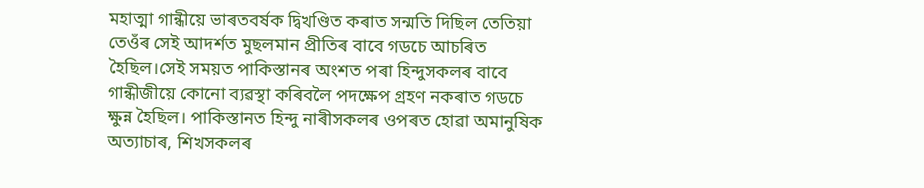মহাত্মা গান্ধীয়ে ভাৰতবৰ্ষক দ্বিখণ্ডিত কৰাত সন্মতি দিছিল তেতিয়া তেওঁৰ সেই আদৰ্শত মুছলমান প্ৰীতিৰ বাবে গডচে আচৰিত হৈছিল।সেই সময়ত পাকিস্তানৰ অংশত পৰা হিন্দুসকলৰ বাবে গান্ধীজীয়ে কোনো ব্যৱস্থা কৰিবলৈ পদক্ষেপ গ্ৰহণ নকৰাত গডচে ক্ষুন্ন হৈছিল। পাকিস্তানত হিন্দু নাৰীসকলৰ ওপৰত হোৱা অমানুষিক অত্যাচাৰ, শিখসকলৰ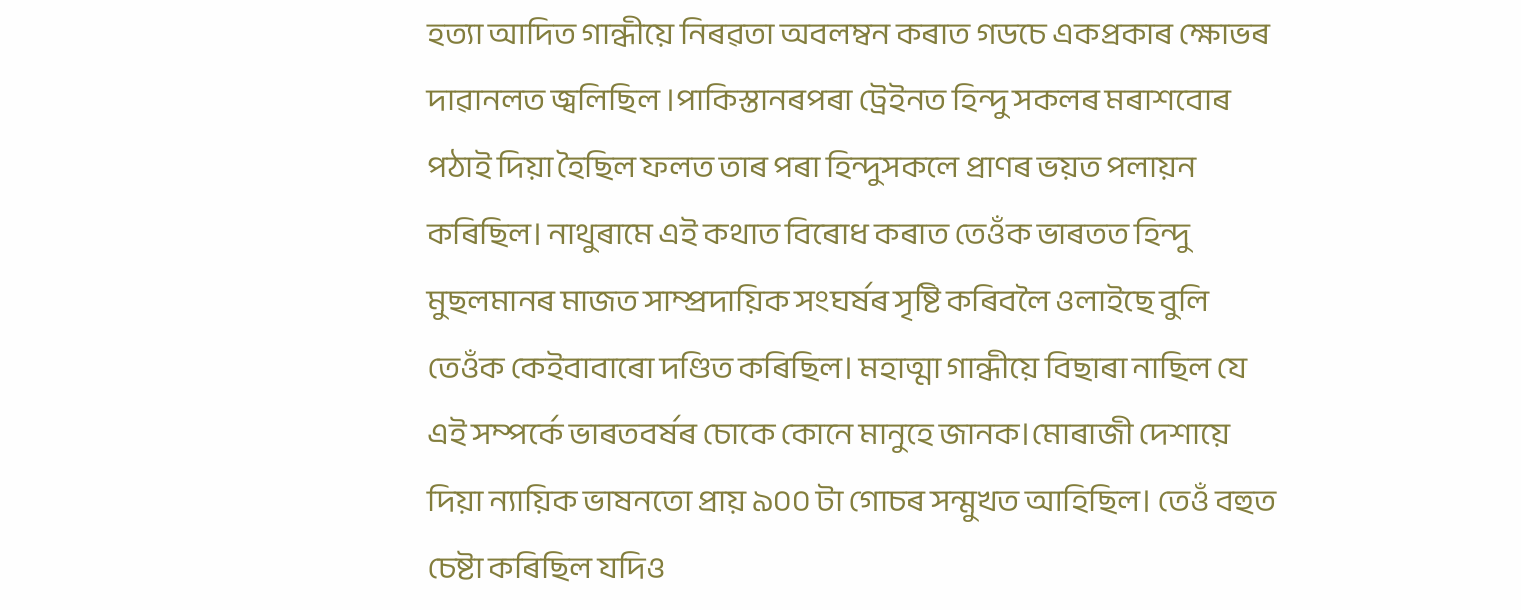হত্যা আদিত গান্ধীয়ে নিৰৱতা অবলম্বন কৰাত গডচে একপ্ৰকাৰ ক্ষোভৰ দাৱানলত জ্বলিছিল ।পাকিস্তানৰপৰা ট্ৰেইনত হিন্দু সকলৰ মৰাশবোৰ পঠাই দিয়া হৈছিল ফলত তাৰ পৰা হিন্দুসকলে প্ৰাণৰ ভয়ত পলায়ন কৰিছিল। নাথুৰামে এই কথাত বিৰোধ কৰাত তেওঁক ভাৰতত হিন্দু মুছলমানৰ মাজত সাম্প্ৰদায়িক সংঘৰ্ষৰ সৃষ্টি কৰিবলৈ ওলাইছে বুলি তেওঁক কেইবাবাৰো দণ্ডিত কৰিছিল। মহাত্মা গান্ধীয়ে বিছাৰা নাছিল যে এই সম্পৰ্কে ভাৰতবৰ্ষৰ চোকে কোনে মানুহে জানক।মোৰাজী দেশায়ে দিয়া ন্যায়িক ভাষনতো প্ৰায় ৯০০ টা গোচৰ সন্মুখত আহিছিল। তেওঁ বহুত চেষ্টা কৰিছিল যদিও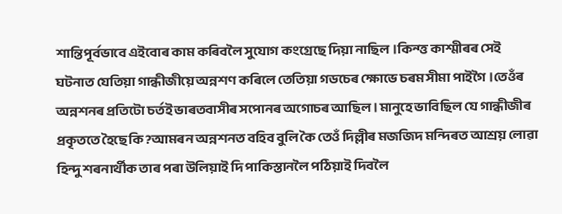শান্তিপূৰ্বভাবে এইবোৰ কাম কৰিবলৈ সুযোগ কংগ্ৰেছে দিয়া নাছিল।কিন্ত্ত কাশ্মীৰৰ সেই ঘটনাত যেতিয়া গান্ধীজীয়ে অন্নশণ কৰিলে তেতিয়া গডচেৰ ক্ষোভে চৰম সীমা পাইগৈ ।তেওঁৰ অন্নশনৰ প্ৰতিটো চৰ্তই ভাৰতবাসীৰ সপোনৰ অগোচৰ আছিল । মানুহে ভাবিছিল যে গান্ধীজীৰ প্ৰকৃততে হৈছে কি ?আমৰন অন্নশনত বহিব বুলি কৈ তেওঁ দিল্লীৰ মজজিদ মন্দিৰত আশ্ৰয় লোৱা হিন্দু শৰনাৰ্থীক তাৰ পৰা উলিয়াই দি পাকিস্তানলৈ পঠিয়াই দিবলৈ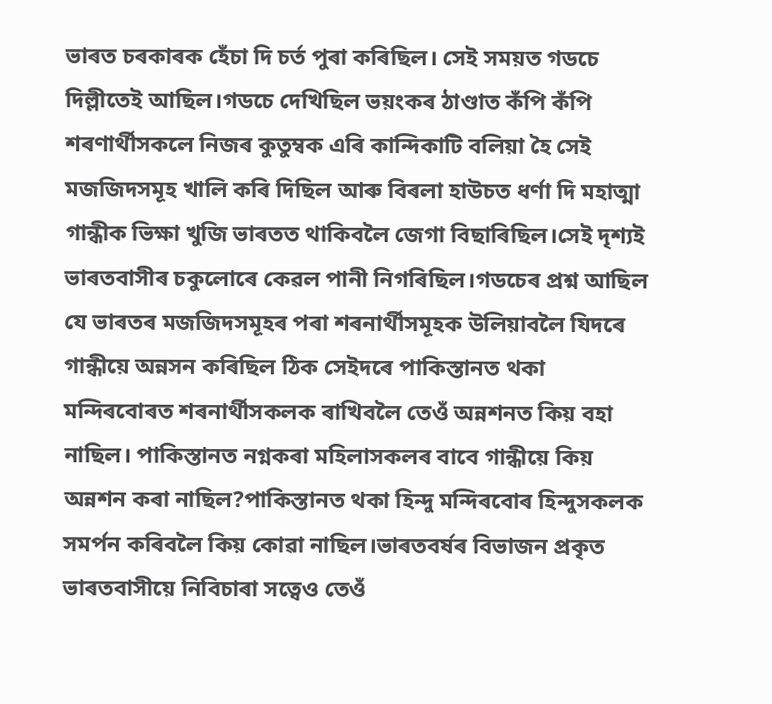ভাৰত চৰকাৰক হেঁচা দি চৰ্ত পুৰা কৰিছিল। সেই সময়ত গডচে দিল্লীতেই আছিল।গডচে দেখিছিল ভয়ংকৰ ঠাণ্ডাত কঁপি কঁপি শৰণাৰ্থীসকলে নিজৰ কুতুম্বক এৰি কান্দিকাটি বলিয়া হৈ সেই মজজিদসমূহ খালি কৰি দিছিল আৰু বিৰলা হাউচত ধৰ্ণা দি মহাত্মা গান্ধীক ভিক্ষা খুজি ভাৰতত থাকিবলৈ জেগা বিছাৰিছিল।সেই দৃশ্যই ভাৰতবাসীৰ চকুলোৰে কেৱল পানী নিগৰিছিল।গডচেৰ প্ৰশ্ন আছিল যে ভাৰতৰ মজজিদসমূহৰ পৰা শৰনাৰ্থীসমূহক উলিয়াবলৈ যিদৰে গান্ধীয়ে অন্নসন কৰিছিল ঠিক সেইদৰে পাকিস্তানত থকা মন্দিৰবোৰত শৰনাৰ্থীসকলক ৰাখিবলৈ তেওঁ অন্নশনত কিয় বহা নাছিল। পাকিস্তানত নগ্নকৰা মহিলাসকলৰ বাবে গান্ধীয়ে কিয় অন্নশন কৰা নাছিল?পাকিস্তানত থকা হিন্দু মন্দিৰবোৰ হিন্দুসকলক সমৰ্পন কৰিবলৈ কিয় কোৱা নাছিল।ভাৰতবৰ্ষৰ বিভাজন প্ৰকৃত ভাৰতবাসীয়ে নিবিচাৰা সত্বেও তেওঁ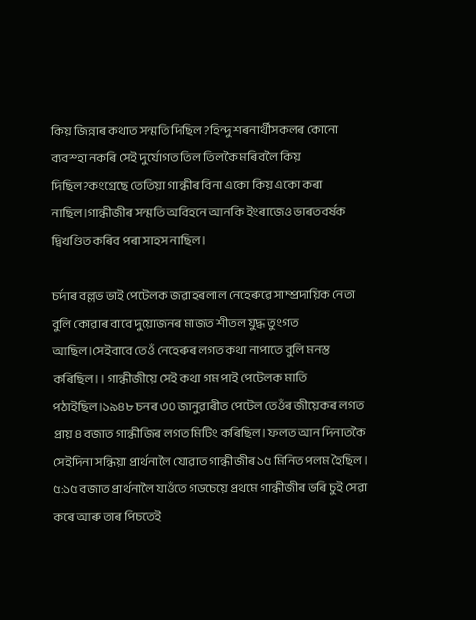কিয় জিন্নাৰ কথাত সন্মতি দিছিল ?হিন্দু শৰনাৰ্থীসকলৰ কোনো ব্যবস্হা নকৰি সেই দুৰ্যোগত তিল তিলকৈ মৰিবলৈ কিয় দিছিল?কংগ্ৰেছে তেতিয়া গান্ধীৰ বিনা একো কিয় একো কৰা নাছিল।গান্ধীজীৰ সন্মতি অবিহনে আনকি ইংৰাজেও ভাৰতবৰ্ষক দ্বিখণ্ডিত কৰিব পৰা সাহস নাছিল।

চৰ্দাৰ বল্লভ ভাই পেটেলক জৱাহৰলাল নেহেৰুৱে সাম্প্ৰদায়িক নেতা বুলি কোৱাৰ বাবে দুয়োজনৰ মাজত শীতল যুদ্ধ তুংগত আছিল।সেইবাবে তেওঁ নেহেৰুৰ লগত কথা নাপাতে বুলি মনস্ত কৰিছিল। । গান্ধীজীয়ে সেই কথা গম পাই পেটেলক মাতি পঠাইছিল।১৯৪৮ চনৰ ৩০ জানুৱাৰীত পেটেল তেওঁৰ জীয়েকৰ লগত প্ৰায় ৪ বজাত গান্ধীজিৰ লগত মিটিং কৰিছিল। ফলত আন দিনাতকৈ সেইদিনা সন্ধিয়া প্ৰাৰ্থনালৈ যোৱাত গান্ধীজীৰ ১৫ মিনিত পলম হৈছিল । ৫:১৫ বজাত প্ৰাৰ্থনালৈ যাওঁতে গডচেয়ে প্ৰথমে গান্ধীজীৰ ভৰি চুই সেৱা কৰে আৰু তাৰ পিচতেই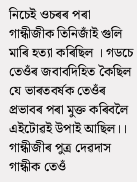নিচেই ওচৰৰ পৰা গান্ধীজীক তিনিজাঁই গুলি মাৰি হত্যা কৰিছিল । গডচে তেওঁৰ জবাবদিহিত কৈছিল যে ভাৰতবৰ্ষক তেওঁৰ প্ৰভাবৰ পৰা মুক্ত কৰিবলৈ এইটোৱই উপাই আছিল।। গান্ধীজীৰ পুত্ৰ দেৱদাস গান্ধীক তেওঁ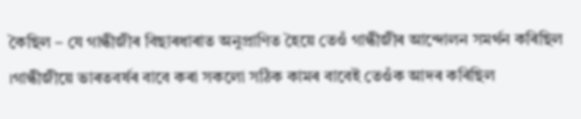কৈছিল – যে গান্ধীজীৰ বিছাৰধাৰাত অনুপ্ৰাণিত হৈয়ে তেওঁ গান্ধীজীৰ আন্দোলন সমৰ্থন কৰিছিল ।গান্ধীজীয়ে ভাৰতবৰ্ষৰ বাবে কৰা সকলো সঠিক কামৰ বাবেই তেওঁক আদৰ কৰিছিল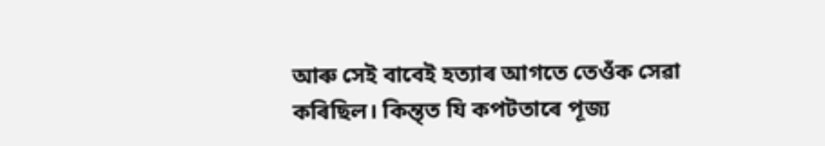আৰু সেই বাবেই হত্যাৰ আগতে তেওঁক সেৱা কৰিছিল। কিন্ত্ত যি কপটতাৰে পূজ্য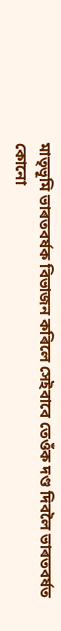মাতৃভূমি ভাৰতবৰ্ষক বিভাজন কৰিলে সেইবাবে তেওঁক দণ্ড দিবলৈ ভাৰতবৰ্ষত কোনো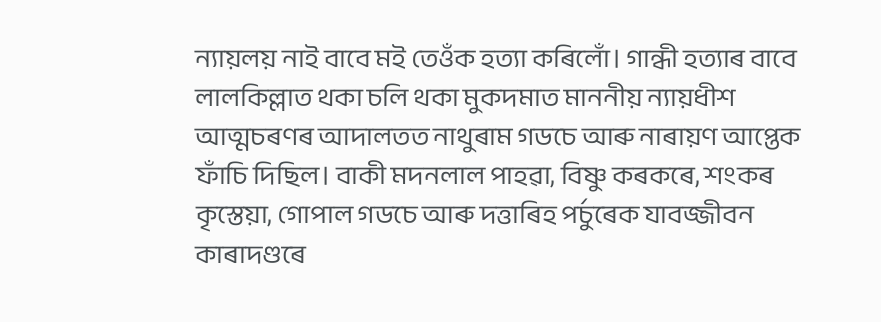ন্যায়লয় নাই বাবে মই তেওঁক হত্যা কৰিলোঁ। গান্ধী হত্যাৰ বাবে লালকিল্লাত থকা চলি থকা মুকদমাত মাননীয় ন্যায়ধীশ আত্মচৰণৰ আদালতত নাথুৰাম গডচে আৰু নাৰায়ণ আপ্তেক ফাঁচি দিছিল। বাকী মদনলাল পাহৱা, বিষ্ণু কৰকৰে, শংকৰ কৃস্তেয়া, গোপাল গডচে আৰু দত্তাৰিহ পৰ্চুৰেক যাবজ্জীবন কাৰাদণ্ডৰে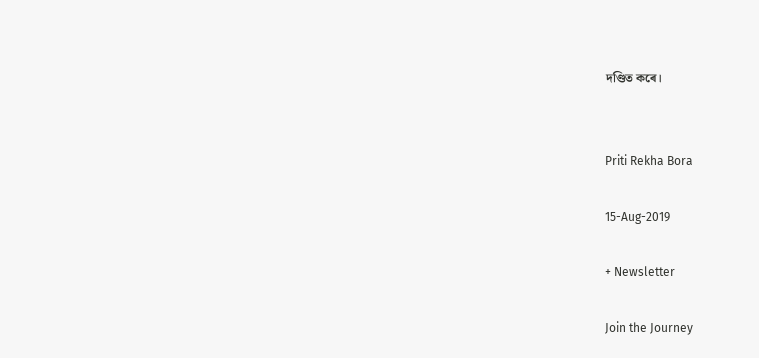দণ্ডিত কৰে।


Priti Rekha Bora

15-Aug-2019

+ Newsletter

Join the Journey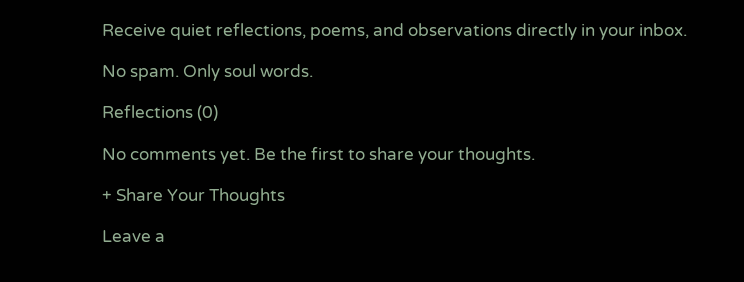Receive quiet reflections, poems, and observations directly in your inbox.

No spam. Only soul words.

Reflections (0)

No comments yet. Be the first to share your thoughts.

+ Share Your Thoughts

Leave a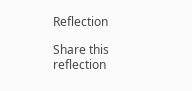Reflection

Share this reflection